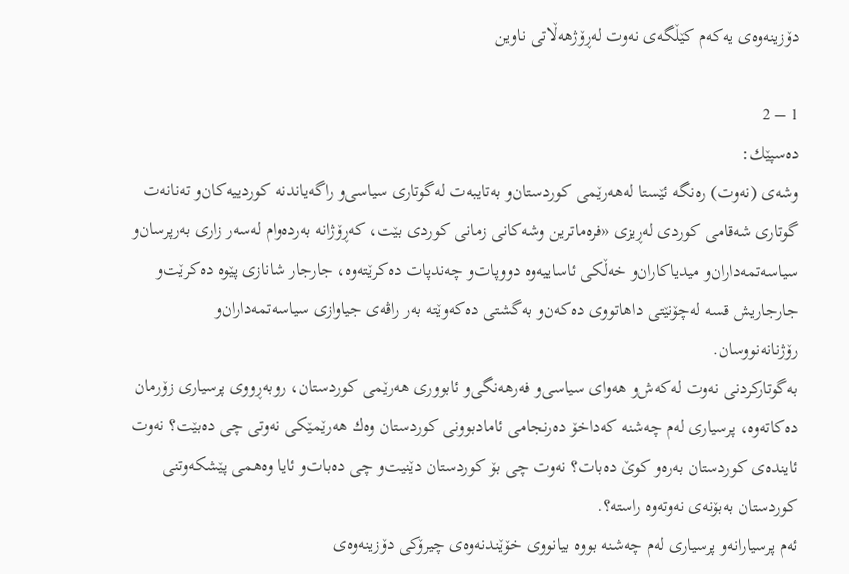دۆزینه‌وه‌ی یه‌كه‌م كێڵگه‌ی نه‌وت له‌ڕۆژهه‌ڵاتی ناوین

1 – 2
ده‌سپێك:
وشه‌ی (نه‌وت) ره‌نگه‌ ئێستا له‌هه‌رێمی كوردستان‌و به‌تایبه‌ت له‌گوتاری سیاسی‌و راگه‌یاندنه‌ كوردییه‌كان‌و ته‌نانه‌ت گوتاری شه‌قامی كوردی له‌ڕیزی «فره‌ماترین وشه‌كانی زمانی كوردی بێت، كه‌ڕۆژانه‌ به‌رده‌وام له‌سه‌ر زاری به‌رپرسان‌و سیاسه‌تمه‌داران‌و میدیاكاران‌و خه‌ڵكی ئاساییه‌وه‌‌ دووپات‌و چه‌ندپات ده‌كرێته‌وه‌، جارجار شانازی پێوه‌ ده‌كرێت‌و جارجاریش قسه‌ له‌چۆنێتی داهاتووی ده‌كه‌ن‌و به‌گشتی ده‌كه‌وێته‌ به‌ر راڤه‌ی جیاوازی سیاسه‌تمه‌داران‌و رۆژنانه‌نووسان.
به‌گوتاركردنی نه‌وت له‌كه‌ش‌و هه‌وای سیاسی‌و فه‌رهه‌نگی‌و ئابووری هه‌رێمی كوردستان، روبه‌ڕووی پرسیاری زۆرمان ده‌كاته‌وه‌، پرسیاری له‌م چه‌شنه‌ كه‌داخۆ ده‌رنجامی ئامادبوونی كوردستان وه‌ك هه‌رێمێكی نه‌وتی چی ده‌بێت؟ نه‌وت ئاینده‌ی كوردستان به‌ره‌و كوێ ده‌بات؟ نه‌وت چی بۆ كوردستان دێنیت‌و چی ده‌بات‌و ئایا وه‌همی پێشكه‌وتنی كوردستان به‌بۆنه‌ی نه‌وته‌وه‌ راسته‌؟.
ئه‌م پرسیارانه‌و پرسیاری له‌م چه‌شنه‌ بووه‌ بیانووی خۆێندنه‌وه‌ی چیرۆكی دۆزینه‌وه‌ی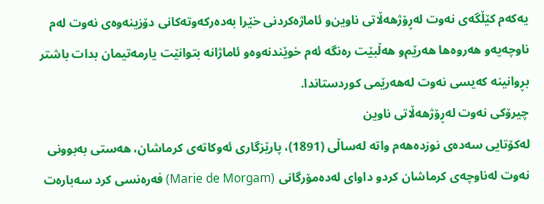یه‌كه‌م كێڵگه‌ی نه‌وت له‌ڕۆژهه‌ڵاتی ناوین‌و ئاماژه‌كردنی خێرا به‌ده‌ركه‌وته‌كانی دۆزینه‌وه‌ی نه‌وت له‌م ناوچه‌یه‌و هه‌روه‌ها هه‌رێم‌و هه‌ڵبێت ره‌نگه‌ ئه‌م خوێندنه‌وه‌و ئاماژانه‌ بتوانێت یارمه‌تیمان بدات باشتر بڕوانینه‌ كه‌یسی نه‌وت له‌هه‌رێمی كوردستاندا.
چیرۆكی نه‌وت له‌ڕۆژهه‌ڵاتی ناوین
له‌كۆتایی سه‌ده‌ی نوزده‌هه‌م‌ واته‌ له‌‌ساڵی (1891)، پارێزگاری ئه‌وكاته‌ی كرماشان، هه‌ستی به‌بوونی نه‌وت له‌ناوچه‌ی كرماشان كردو داوای له‌ده‌مۆرگانی (Marie de Morgam) فه‌ره‌نسی كرد سه‌باره‌ت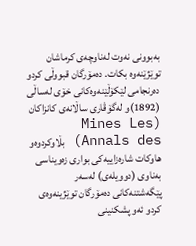به‌بوونی نه‌وت له‌ناوچه‌ی كرماشان توێژێنه‌وه‌ بكات. ده‌مۆرگان قبووڵی كردو ده‌رنجامی لێكۆڵێنه‌وه‌كانی خۆی له‌ساڵی (1892)و له‌گۆڤاری ساڵانه‌ی كانزاكان (Mines Les Annals des) بڵاوكردوه‌و هاوكات شاره‌زاییه‌كی بواری زه‌ویناسی به‌ناوی (دوویله‌ی) له‌سه‌ر پێگه‌شتنه‌كانی ده‌مۆرگان توێژینه‌وه‌ی كردو ئه‌و پشكنینی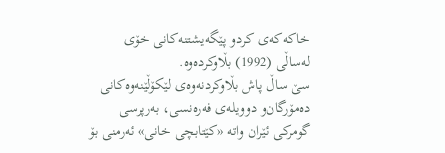خاكه‌كه‌ی كردو پێگه‌یشتنه‌كانی خۆی له‌ساڵی (1992) بڵاوكرده‌وه‌.
سێ ساڵ پاش بڵاوكردنه‌وه‌ی لێكۆڵێنه‌وه‌كانی ده‌مۆرگان‌و دوویله‌ی فه‌ره‌نسی، به‌رپرسی گومركی ئێران واته‌ «كێتابچی خانی» ئه‌رمنی بۆ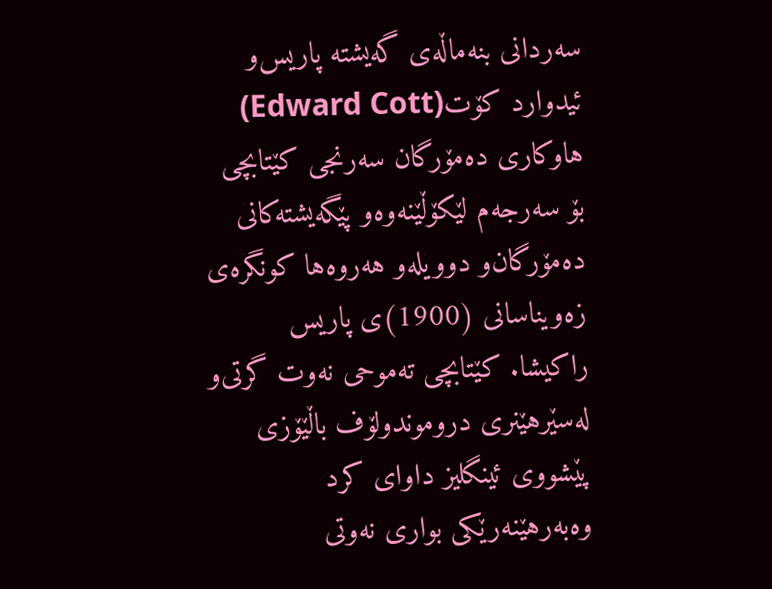سه‌ردانی بنه‌ماڵه‌ی گه‌یشته‌ پاریس‌و ئیدوارد كۆت(Edward Cott)  هاوكاری ده‌مۆرگان سه‌رنجی كێتابچی بۆ سه‌رجه‌م لێكۆڵێنه‌وه‌و پێگه‌یشته‌كانی ده‌مۆرگان‌و دوویله‌و هه‌روه‌ها كونگره‌ی زه‌ویناسانی (1900)ی پاریس راكیشا. كێتابچی ته‌موحی نه‌وت گرتی‌و له‌سێرهێنری دروموندولۆف باڵێۆزی پێشووی ئینگلیز داوای كرد وه‌به‌رهێنه‌رێكی بواری نه‌وتی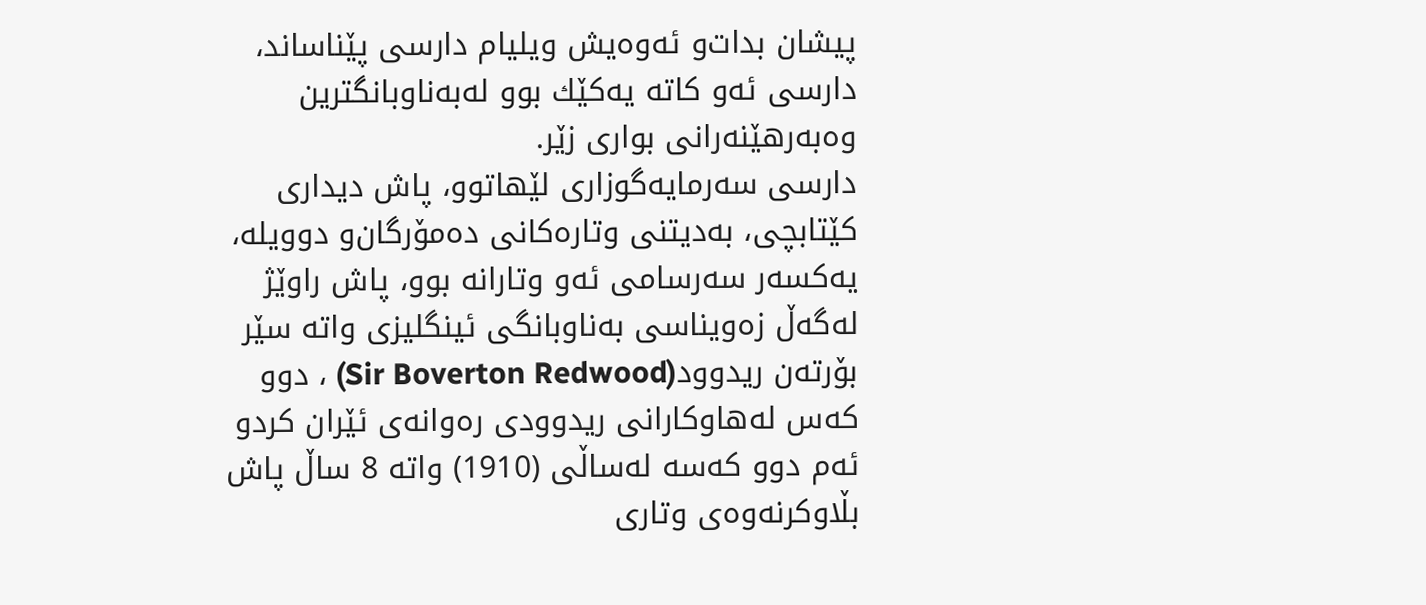پیشان بدات‌و ئه‌وه‌یش ویلیام دارسی پێناساند، دارسی ئه‌و كاته‌ یه‌كێك بوو له‌به‌ناوبانگترین وه‌به‌رهێنه‌رانی بواری زێر.
دارسی سه‌رمایه‌گوزاری لێهاتوو، پاش دیداری كێتابچی، به‌دیتنی وتاره‌كانی ده‌مۆرگان‌و دوویله‌، یه‌كسه‌ر سه‌رسامی ئه‌و وتارانه‌ بوو، پاش راوێژ له‌گه‌ڵ زه‌ویناسی به‌ناوبانگی ئینگلیزی واته‌ سێر بۆرته‌ن ریدوود(Sir Boverton Redwood) ، دوو كه‌س له‌هاوكارانی ریدوودی ره‌وانه‌ی ئێران كردو ئه‌م دوو كه‌سه‌ له‌ساڵی (1910) واته‌ 8 ساڵ پاش بڵاوكرنه‌وه‌ی وتاری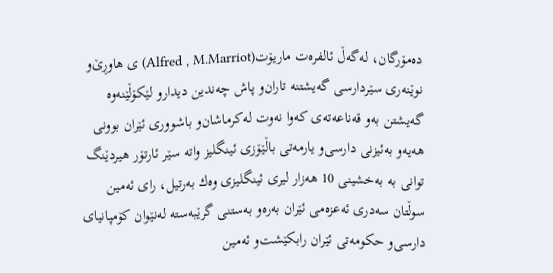ده‌مۆرگان، له‌گه‌ڵ ئالفره‌ت ماریۆت(Alfred , M.Marriot) ی هاوڕێ‌و نوێنه‌ری سێردارسی گه‌یشتنه‌ تاران‌و پاش چه‌ندین دیدارو لێكۆڵێنه‌وه‌ گه‌یشتن به‌و قه‌ناعه‌ته‌ی كه‌وا نه‌وت له‌كرماشان‌و باشووری ئێران بوونی هه‌یه‌و به‌ئیزنی دارسی‌و یارمه‌تی باڵێۆزی ئینگلیز واته‌ سێر ئارتۆر هیردێنگ توانی به‌ به‌خشینی 10 هه‌زار لیری ئینگلیزی وه‌ك به‌رتیل، رای ئه‌مین سوڵتان سه‌دری ئه‌عزه‌می ئێران به‌ره‌و به‌ستنی گرێبه‌سته‌ له‌نێوان كۆمپانیای دارسی‌و حكومه‌تی ئێران رابكێشت‌و ئه‌مین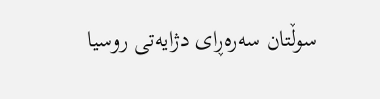سوڵتان سه‌ره‌ڕای دژایه‌تی روسیا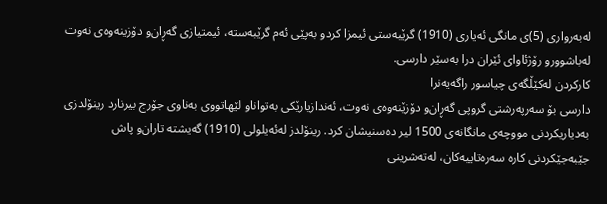له‌به‌رواری (5)ی مانگی ئه‌یاری (1910) گرێبه‌ستی ئیمزا كردو به‌پێی ئه‌م گرێبه‌سته‌، ئیمتیازی گه‌ڕان‌و دۆزینه‌وه‌ی نه‌وت له‌باشوورو رۆژئاوای ئێران درا به‌‌سێر دارسی.
كاركردن له‌كێڵگه‌ی چیاسور راگه‌یه‌نرا
دارسی بۆ سه‌رپه‌رشتی گروپی گه‌ڕان‌و دۆزێنه‌وه‌ی نه‌وت، ئه‌ندازیارێكی به‌تواناو لێهاتووی به‌ناوی جۆرج بیرنارد رینۆلدزی به‌دیاریكردنی مووچه‌ی مانگانه‌ی 1500 لیر ده‌سنیشان كرد. رینۆلدز له‌ئه‌یلولی (1910) گه‌یشته‌ تاران‌و پاش جێبه‌جێكردنی كاره‌ سه‌ره‌تاییه‌كان، له‌ته‌شرینی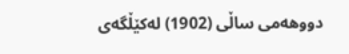دووهه‌می ساڵی (1902) له‌كێڵگه‌ی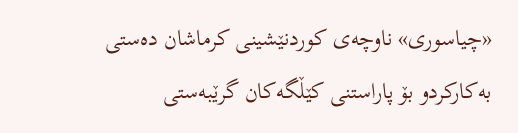«چیاسوری» ناوچه‌ی كوردنێشینی كرماشان ده‌ستی به‌كاركردو بۆ پاراستنی كێڵگه‌كان گرێبه‌ستی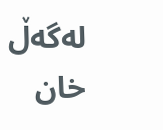له‌گه‌ڵ خان